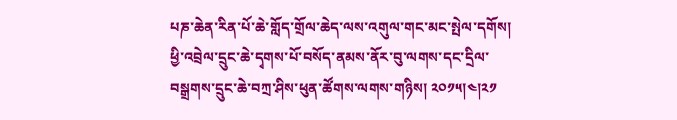པཎ་ཆེན་རིན་པོ་ཆེ་གློད་གྲོལ་ཆེད་ལས་འགུལ་གང་མང་སྤེལ་དགོས།
ཕྱི་འབྲེལ་དྲུང་ཆེ་དྭགས་པོ་བསོད་ནམས་ནོར་བུ་ལགས་དང་དྲིལ་བསྒྲགས་དྲུང་ཆེ་བཀྲ་ཤིས་ཕུན་ཚོགས་ལགས་གཉིས། ༢༠༡༥།༤།༢༡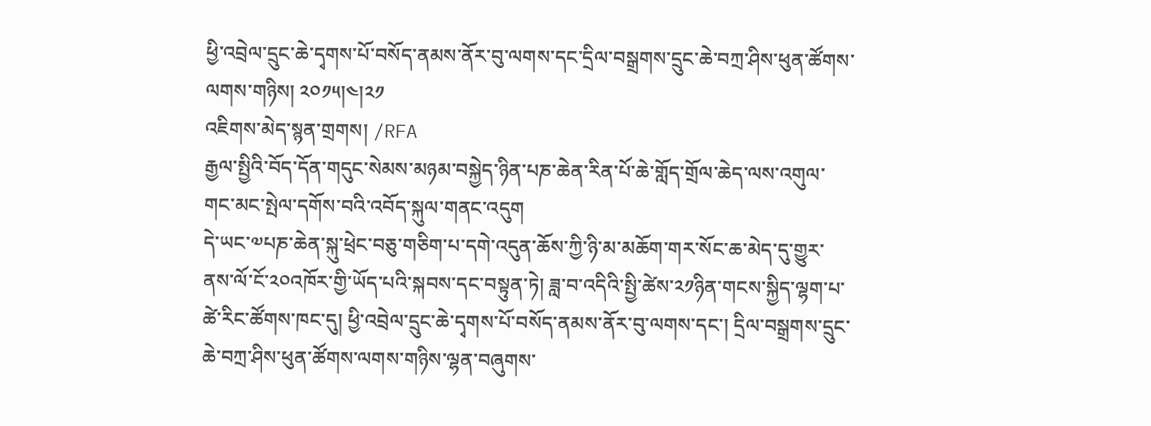ཕྱི་འབྲེལ་དྲུང་ཆེ་དྭགས་པོ་བསོད་ནམས་ནོར་བུ་ལགས་དང་དྲིལ་བསྒྲགས་དྲུང་ཆེ་བཀྲ་ཤིས་ཕུན་ཚོགས་ལགས་གཉིས། ༢༠༡༥།༤།༢༡
འཇིགས་མེད་སྙན་གྲགས། /RFA
རྒྱལ་སྤྱིའི་བོད་དོན་གདུང་སེམས་མཉམ་བསྐྱེད་ཉིན་པཎ་ཆེན་རིན་པོ་ཆེ་གློད་གྲོལ་ཆེད་ལས་འགུལ་གང་མང་སྤེལ་དགོས་བའི་འབོད་སྐུལ་གནང་འདུག
དེ་ཡང་༧པཎ་ཆེན་སྐུ་ཕྲེང་བཅུ་གཅིག་པ་དགེ་འདུན་ཆོས་ཀྱི་ཉི་མ་མཆོག་གར་སོང་ཆ་མེད་དུ་གྱུར་ནས་ལོ་ངོ་༢༠འཁོར་གྱི་ཡོད་པའི་སྐབས་དང་བསྟུན་ཏེ། ཟླ་བ་འདིའི་སྤྱི་ཚེས་༢༡ཉིན་གངས་སྐྱིད་ལྷག་པ་ཚེ་རིང་ཚོགས་ཁང་དུ། ཕྱི་འབྲེལ་དྲུང་ཆེ་དྭགས་པོ་བསོད་ནམས་ནོར་བུ་ལགས་དང་། དྲིལ་བསྒྲགས་དྲུང་ཆེ་བཀྲ་ཤིས་ཕུན་ཚོགས་ལགས་གཉིས་ལྷན་བཞུགས་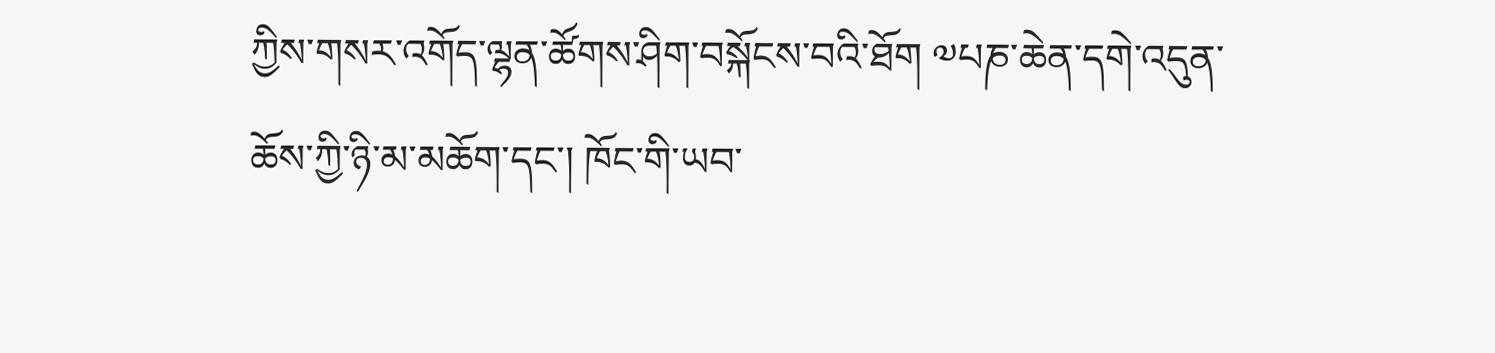ཀྱིས་གསར་འགོད་ལྷན་ཚོགས་ཤིག་བསྐོངས་བའི་ཐོག ༧པཎ་ཆེན་དགེ་འདུན་ཆོས་ཀྱི་ཉི་མ་མཆོག་དང་། ཁོང་གི་ཡབ་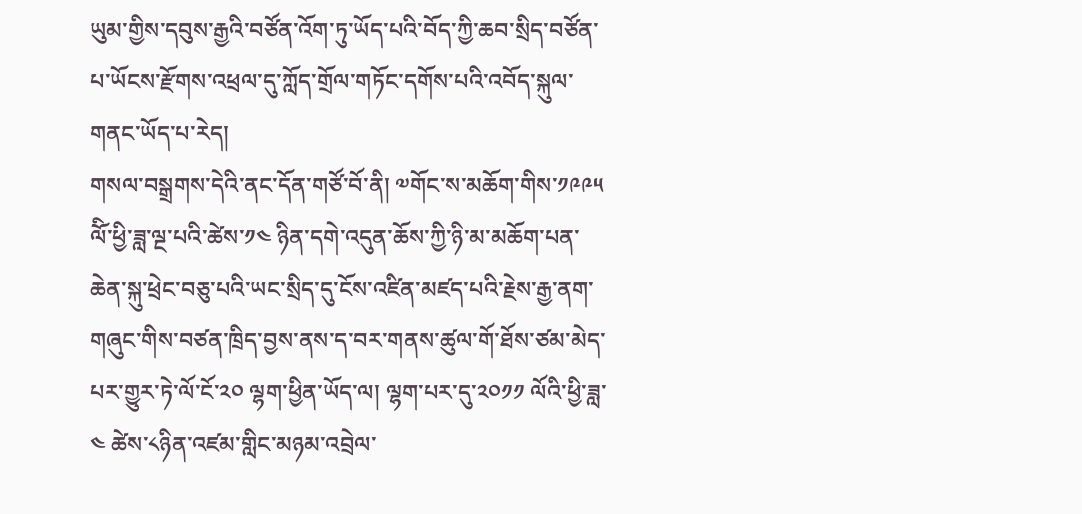ཡུམ་གྱིས་དབུས་རྒྱའི་བཙོན་འོག་ཏུ་ཡོད་པའི་བོད་ཀྱི་ཆབ་སྲིད་བཙོན་པ་ཡོངས་རྫོགས་འཕྲལ་དུ་ཀློད་གྲོལ་གཏོང་དགོས་པའི་འབོད་སྐུལ་གནང་ཡོད་པ་རེད།
གསལ་བསྒྲགས་དེའི་ནང་དོན་གཙོ་བོ་ནི། ༧གོང་ས་མཆོག་གིས་༡༩༩༥ ལོི་ཕྱི་ཟླ་ལྔ་པའི་ཚེས་༡༤ ཉིན་དགེ་འདུན་ཆོས་ཀྱི་ཉི་མ་མཆོག་པན་ཆེན་སྐུ་ཕྲེང་བཅུ་པའི་ཡང་སྲིད་དུ་ངོས་འཛིན་མཛད་པའི་རྗེས་རྒྱ་ནག་གཞུང་གིས་བཙན་ཁྲིད་བྱས་ནས་ད་བར་གནས་ཚུལ་གོ་ཐོས་ཙམ་མེད་པར་གྱུར་ཏེ་ལོ་ངོ་༢༠ ལྷག་ཕྱིན་ཡོད་ལ། ལྷག་པར་དུ་༢༠༡༡ ལོའི་ཕྱི་ཟླ་༤ ཚེས་༨ཉིན་འཛམ་གླིང་མཉམ་འབྲེལ་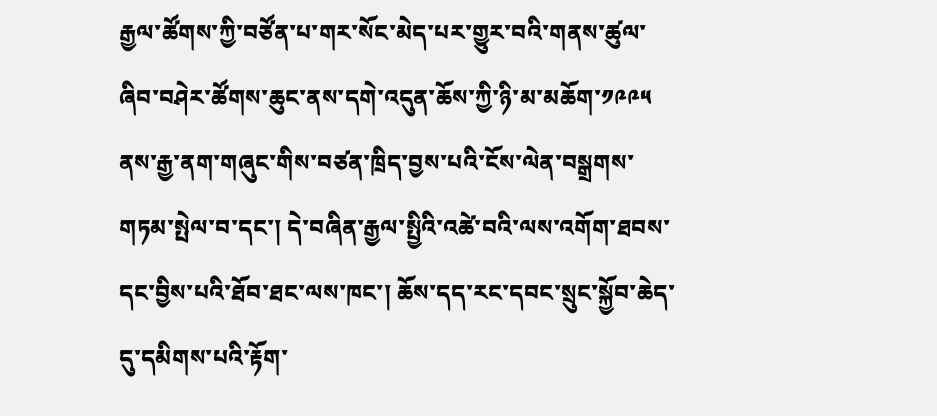རྒྱལ་ཚོགས་ཀྱི་བཙོན་པ་གར་སོང་མེད་པར་གྱུར་བའི་གནས་ཚུལ་ཞིབ་བཤེར་ཚོགས་ཆུང་ནས་དགེ་འདུན་ཆོས་ཀྱི་ཉི་མ་མཆོག་༡༩༩༥ ནས་རྒྱ་ནག་གཞུང་གིས་བཙན་ཁྲིད་བྱས་པའི་ངོས་ལེན་བསྒྲགས་གཏམ་སྤེལ་བ་དང་། དེ་བཞིན་རྒྱལ་སྤྱིའི་འཚེ་བའི་ལས་འགོག་ཐབས་དང་བྱིས་པའི་ཐོབ་ཐང་ལས་ཁང་། ཆོས་དད་རང་དབང་སྲུང་སྐྱོབ་ཆེད་དུ་དམིགས་པའི་རྟོག་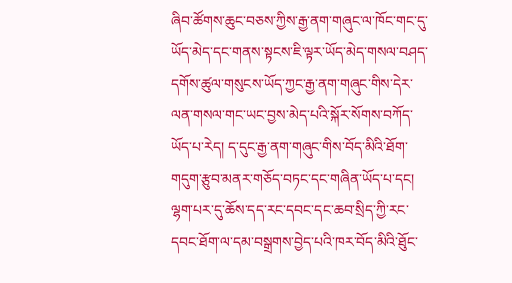ཞིབ་ཚོགས་ཆུང་བཅས་ཀྱིས་རྒྱ་ནག་གཞུང་ལ་ཁོང་གང་དུ་ཡོད་མེད་དང་གནས་སྟངས་ཇི་ལྟར་ཡོད་མེད་གསལ་བཤད་དགོས་ཚུལ་གསུངས་ཡོད་ཀྱང་རྒྱ་ནག་གཞུང་གིས་དེར་ལན་གསལ་གང་ཡང་བྱས་མེད་པའི་སྐོར་སོགས་བཀོད་ཡོད་པ་རེད། ད་དུང་རྒྱ་ནག་གཞུང་གིས་བོད་མིའི་ཐོག་གདུག་རྩུབ་མནར་གཅོད་བཏང་དང་གཞིན་ཡོད་པ་དང། ལྷག་པར་དུ་ཆོས་དད་རང་དབང་དང་ཆབ་སྲིད་ཀྱི་རང་དབང་ཐོག་ལ་དམ་བསྒྲགས་བྱེད་པའི་ཁར་བོད་མིའི་ཐོུང་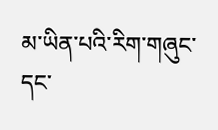མ་ཡིན་པའི་རིག་གཞུང་དང་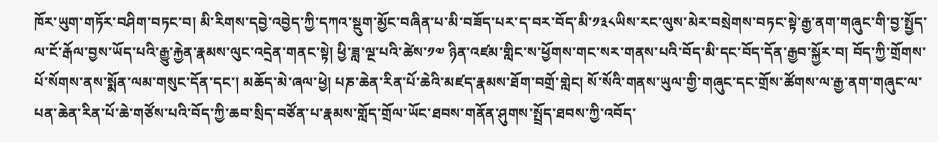ཁོར་ཡུག་གཏོར་བཤིག་བཏང་བ། མི་རིགས་དབྱེ་འབྱེད་ཀྱི་དཀའ་སྡུག་མྱོང་བཞིན་པ་མི་བཟོད་པར་ད་བར་བོད་མི་༡༣༨ཡིས་རང་ལུས་མེར་བསྲེགས་བཏང་སྟེ་རྒྱ་ནག་གཞུང་གི་བྱ་སྤྱོད་ལ་ངོ་རྒོལ་བྱས་ཡོད་པའི་རྒྱུ་རྐྱེན་རྣམས་ལུང་འདྲེན་གནང་སྟེ། ཕྱི་ཟླ་ལྔ་པའི་ཚེས་༡༧ ཉིན་འཛམ་གླིང་ས་ཕྱོགས་གང་སར་གནས་པའི་བོད་མི་དང་བོད་དོན་རྒྱབ་སྐྱོར་བ། བོད་ཀྱི་གྲོགས་པོ་སོགས་ནས་སྨོན་ལམ་གསུང་དོན་དང་། མཆོད་མེ་ཞལ་ཕྱེ། པཎ་ཆེན་རིན་པོ་ཆེའི་མཛད་རྣམས་ཐོག་བགྲོ་གླེང། སོ་སོའི་གནས་ཡུལ་གྱི་གཞུང་དང་གྲོས་ཚོགས་ལ་རྒྱ་ནག་གཞུང་ལ་པན་ཆེན་རིན་པོ་ཆེ་གཙོས་པའི་བོད་ཀྱི་ཆབ་སྲིད་བཙོན་པ་རྣམས་གློད་གྲོལ་ཡོང་ཐབས་གནོན་ཤུགས་སྤྲོད་ཐབས་ཀྱི་འབོད་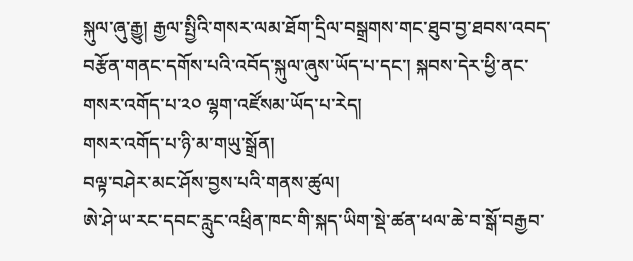སྐུལ་ཞུ་རྒྱུ། རྒྱལ་སྤྱིའི་གསར་ལམ་ཐོག་དྲིལ་བསྒྲགས་གང་ཐུབ་བྱ་ཐབས་འབད་བརྩོན་གནང་དགོས་པའི་འབོད་སྐུལ་ཞུས་ཡོད་པ་དང་། སྐབས་དེར་ཕྱི་ནང་གསར་འགོད་པ་༢༠ ལྷག་འཛོསམ་ཡོད་པ་རེད།
གསར་འགོད་པ་ཉི་མ་གཡུ་སྒྲོན།
བལྟ་བཤེར་མང་ཤོས་བྱས་པའི་གནས་ཚུལ།
ཨེ་ཤེ་ཡ་རང་དབང་རླུང་འཕྲིན་ཁང་གི་སྐད་ཡིག་སྡེ་ཚན་ཕལ་ཆེ་བ་སྒོ་བརྒྱབ་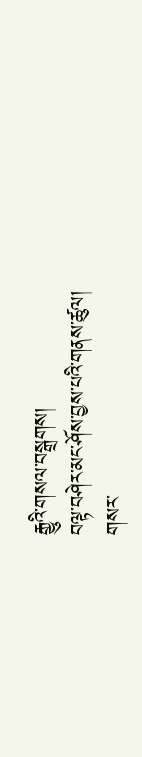རྒྱུའི་གསལ་བསྒྲགས།
བལྟ་བཤེར་མང་ཤོས་བྱས་པའི་གནས་ཚུལ།
གསར་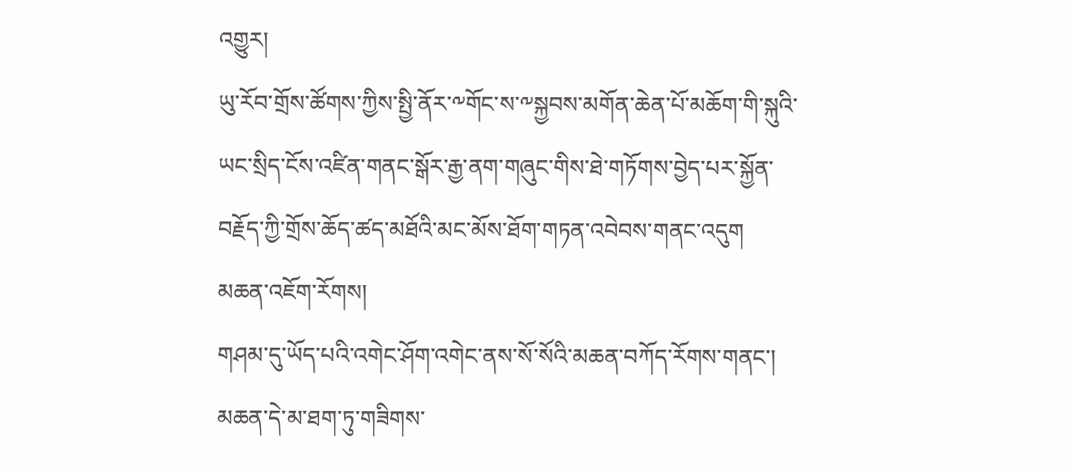འགྱུར།
ཡུ་རོབ་གྲོས་ཚོགས་ཀྱིས་སྤྱི་ནོར་༸གོང་ས་༸སྐྱབས་མགོན་ཆེན་པོ་མཆོག་གི་སྐུའི་ཡང་སྲིད་ངོས་འཛིན་གནང་སྒོར་རྒྱ་ནག་གཞུང་གིས་ཐེ་གཏོགས་བྱེད་པར་སྐྱོན་བརྗོད་ཀྱི་གྲོས་ཆོད་ཚད་མཐོའི་མང་མོས་ཐོག་གཏན་འབེབས་གནང་འདུག
མཆན་འཇོག་རོགས།
གཤམ་དུ་ཡོད་པའི་འགེང་ཤོག་འགེང་ནས་སོ་སོའི་མཆན་བཀོད་རོགས་གནང་། མཆན་དེ་མ་ཐག་ཏུ་གཟིགས་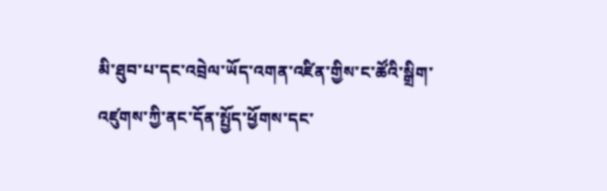མི་ཐུབ་པ་དང་འབྲེལ་ཡོད་འགན་འཛིན་གྱིས་ང་ཚོའི་སྒྲིག་འཛུགས་ཀྱི་ནང་དོན་སྤྱོད་ཕྱོགས་དང་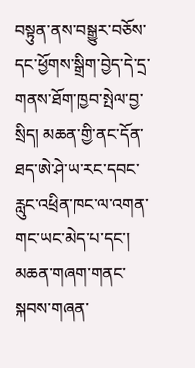བསྟུན་ནས་བསྒྱུར་བཅོས་དང་ཕྱོགས་སྒྲིག་བྱེད་དེ་དྲ་གནས་ཐོག་ཁྱབ་སྤེལ་བྱ་སྲིད། མཆན་གྱི་ནང་དོན་ཐད་ཨེ་ཤེ་ཡ་རང་དབང་རླུང་འཕྲིན་ཁང་ལ་འགན་གང་ཡང་མེད་པ་དང་། མཆན་གཞག་གནང་སྐབས་གཞན་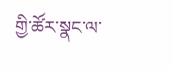གྱི་ཚོར་སྣང་ལ་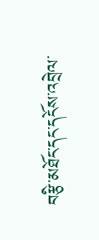བརྩི་མཐོང་དང་དངོས་འབྲེལ་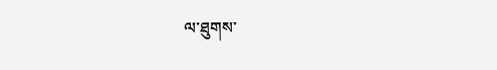ལ་ཐུགས་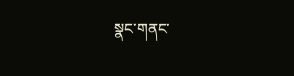སྣང་གནང་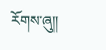རོགས་ཞུ༎